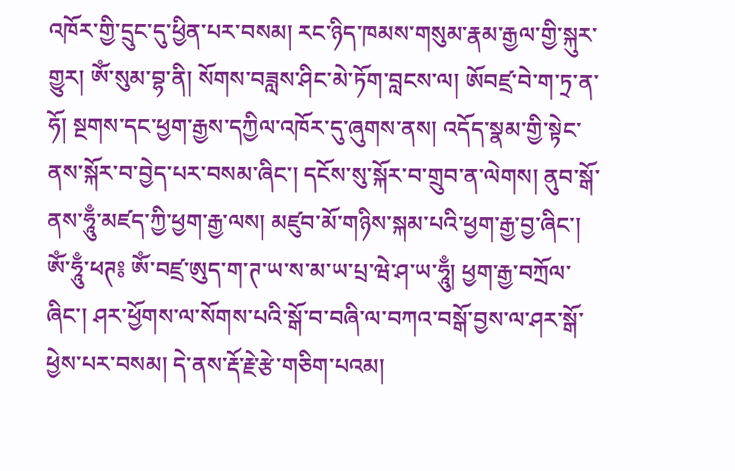འཁོར་གྱི་དྲུང་དུ་ཕྱིན་པར་བསམ། རང་ཉིད་ཁམས་གསུམ་རྣམ་རྒྱལ་གྱི་སྐུར་གྱུར། ཨོཾ་སུམ་བྷ་ནི། སོགས་བཟླས་ཤིང་མེ་ཏོག་བླངས་ལ། ཨོབཛྲ་བེ་ག་ཏྲ་ན་ཧོ། སྔགས་དང་ཕྱག་རྒྱས་དཀྱིལ་འཁོར་དུ་ཞུགས་ནས། འདོད་སྣམ་གྱི་སྟེང་ནས་སྐོར་བ་བྱེད་པར་བསམ་ཞིང་། དངོས་སུ་སྐོར་བ་གྲུབ་ན་ལེགས། ནུབ་སྒོ་ནས་ཧཱུྃ་མཛད་ཀྱི་ཕྱག་རྒྱ་ལས། མཛུབ་མོ་གཉིས་སྐམ་པའི་ཕྱག་རྒྱ་བྱ་ཞིང་། ཨོཾ་ཧཱུྃ་ཕཊ༔ ཨོཾ་བཛྲ་ཨུད་ག་ཊ་ཡ་ས་མ་ཡ་པྲ་ཝེ་ཤ་ཡ་ཧཱུྃ། ཕྱག་རྒྱ་བཀྲོལ་ཞིང་། ཤར་ཕྱོགས་ལ་སོགས་པའི་སྒོ་བ་བཞི་ལ་བཀའ་བསྒོ་བྱས་ལ་ཤར་སྒོ་ཕྱེས་པར་བསམ། དེ་ནས་རྡོ་རྗེ་རྩེ་གཅིག་པའམ།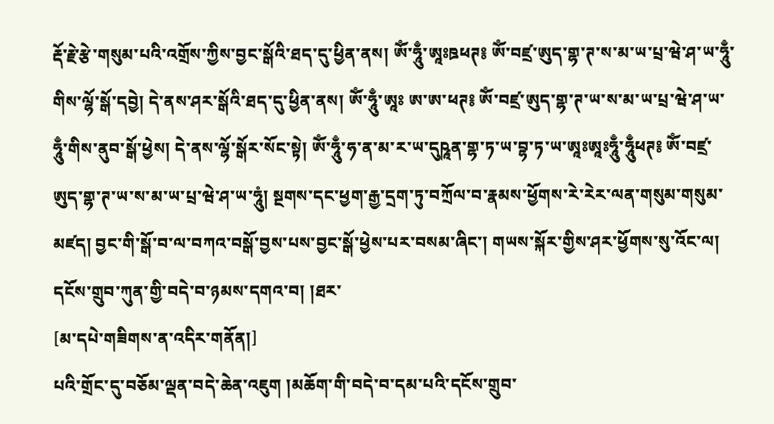རྡོ་རྗེ་རྩེ་གསུམ་པའི་འགྲོས་ཀྱིས་བྱང་སྒོའི་ཐད་དུ་ཕྱིན་ནས། ཨོཾ་ཧཱུྃ་ཨཱཿཋཕཊ༔ ཨོཾ་བཛྲ་ཨུད་གྷ་ཊ་ས་མ་ཡ་པྲ་ཝེ་ཤ་ཡ་ཧཱུྃ་གིས་ལྷོ་སྒོ་དབྱེ། དེ་ནས་ཤར་སྒོའི་ཐད་དུ་ཕྱིན་ནས། ཨོཾ་ཧཱུྃ་ཨཱཿ ཨ་ཨ་ཕཊ༔ ཨོཾ་བཛྲ་ཨུད་གྷ་ཊ་ཡ་ས་མ་ཡ་པྲ་ཝེ་ཤ་ཡ་ཧཱུྃ་གིས་ནུབ་སྒོ་ཕྱེས། དེ་ནས་ལྷོ་སྒོར་སོང་སྟེ། ཨོཾ་ཧཱུྃ་ཧ་ན་མ་ར་ཡ་དུཥཱན་གྷ་ཏ་ཡ་བྷ་ཏ་ཡ་ཨཱཿཨཱཿཧཱུྃ་ཧཱུྃཕཊ༔ ཨོཾ་བཛྲ་ཨུད་གྷ་ཊ་ཡ་ས་མ་ཡ་པྲ་ཝེ་ཤ་ཡ་ཧཱུཾ། སྔགས་དང་ཕྱག་རྒྱ་དྲག་ཏུ་བཀྲོལ་བ་རྣམས་ཕྱོགས་རེ་རེར་ལན་གསུམ་གསུམ་མཛད། བྱང་གི་སྒོ་བ་ལ་བཀའ་བསྒོ་བྱས་པས་བྱང་སྒོ་ཕྱེས་པར་བསམ་ཞིང་། གཡས་སྐོར་གྱིས་ཤར་ཕྱོགས་སུ་འོང་ལ། དངོས་གྲུབ་ཀུན་གྱི་བདེ་བ་ཉམས་དགའ་བ། །ཐར་
[མ་དཔེ་གཟིགས་ན་འདིར་གནོན།]
པའི་གྲོང་དུ་བཅོམ་ལྡན་བདེ་ཆེན་འཇུག །མཆོག་གི་བདེ་བ་དམ་པའི་དངོས་གྲུབ་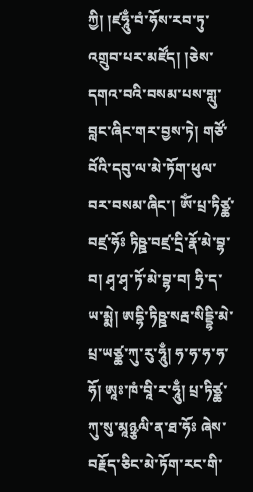ཀྱི། །ཛཧཱུྃ་བཾ་ཧོས་རབ་ཏུ་འགྲུབ་པར་མཛོད། །ཅེས་དགའ་བའི་བསམ་པས་གླུ་བླང་ཞིང་གར་བྱས་ཏེ། གཙོ་བོའི་དབུ་ལ་མེ་ཏོག་ཕུལ་བར་བསམ་ཞིང་། ཨོཾ་པྲ་ཏིཙྪ་བཛྲ་ཧོཿ ཏིཥྛ་བཛྲ་དྲི་རྣོ་མེ་བྷ་བ། ཤྭ་ཤྭ་ཏོ་མེ་བྷ་བ། ཧྲི་ད་ཡ་མྨེ། ཨདྷི་ཏིཥྛ་སརྦ་སིདྡྷི་མེ་པྲ་ཡཙྪ་ཀུ་རུ་ཧཱུྃ། ཧ་ཧ་ཧ་ཧ་ཧོ། ཨཱཿ་ཁཾ་བཱི་ར་ཧཱུྃ། པྲ་ཏིཙྪ་ཀུ་སུ་མཱཉྩལི་ན་ཐ་ཧོཿ ཞེས་བརྗོད་ཅིང་མེ་ཏོག་རང་གི་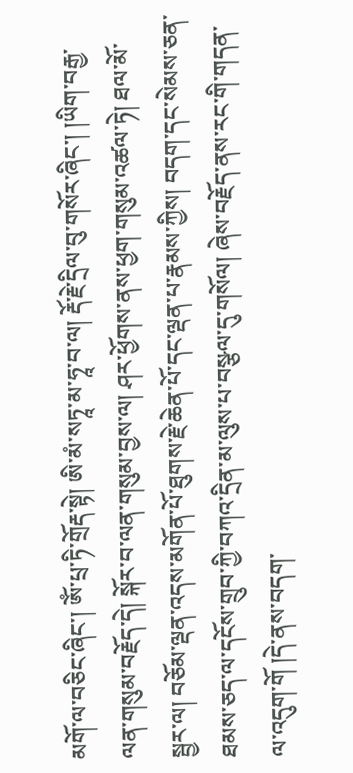མགོ་ལ་བཅིང་ཞིང་། ཨོཾ་པྲ་ཏི་གྲོརྡ་སྟེ། ཨི་མཾ་སཏཱ་མ་ཧཱ་བ་ལ། རྡོ་རྗེ་དྲིལ་བུ་གསོར་ཞིང་། །ཡིག་བརྒྱ་ལན་གསུམ་བརྗོད་དེ། སྐོར་བ་ལན་གསུམ་བྱས་ལ། ཤར་ཕྱོགས་ནས་ཕྱག་གསུམ་འཚལ་ཏེ། ཐལ་མོ་སྦྱར་ལ། བཅོམ་ལྡན་འདས་མགོན་པོ་ཐུགས་རྗེ་ཆེན་པོ་དང་ལྡན་པ་རྣམས་ཀྱིས། བདག་དང་སེམས་ཅན་ཐམས་ཅད་ལ་དངོས་གྲུབ་ཀྱི་བཀའ་དྲིན་མ་ལུས་པ་བསྩལ་དུ་གསོལ། ཞེས་བརྗོད་ནས་རང་གི་གདན་ལ་འདུག་གོ །དེ་ནས་བདག་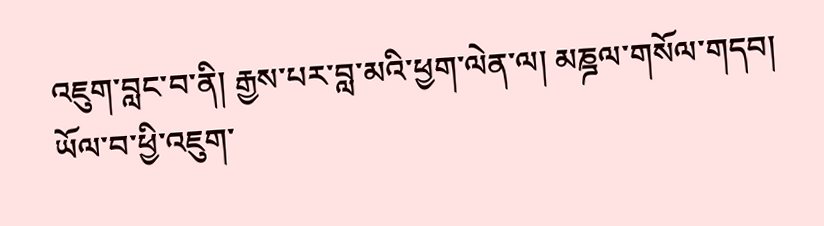འཇུག་བླང་བ་ནི། རྒྱས་པར་བླ་མའི་ཕྱག་ལེན་ལ། མཎྜལ་གསོལ་གདབ། ཡོལ་བ་ཕྱི་འཇུག་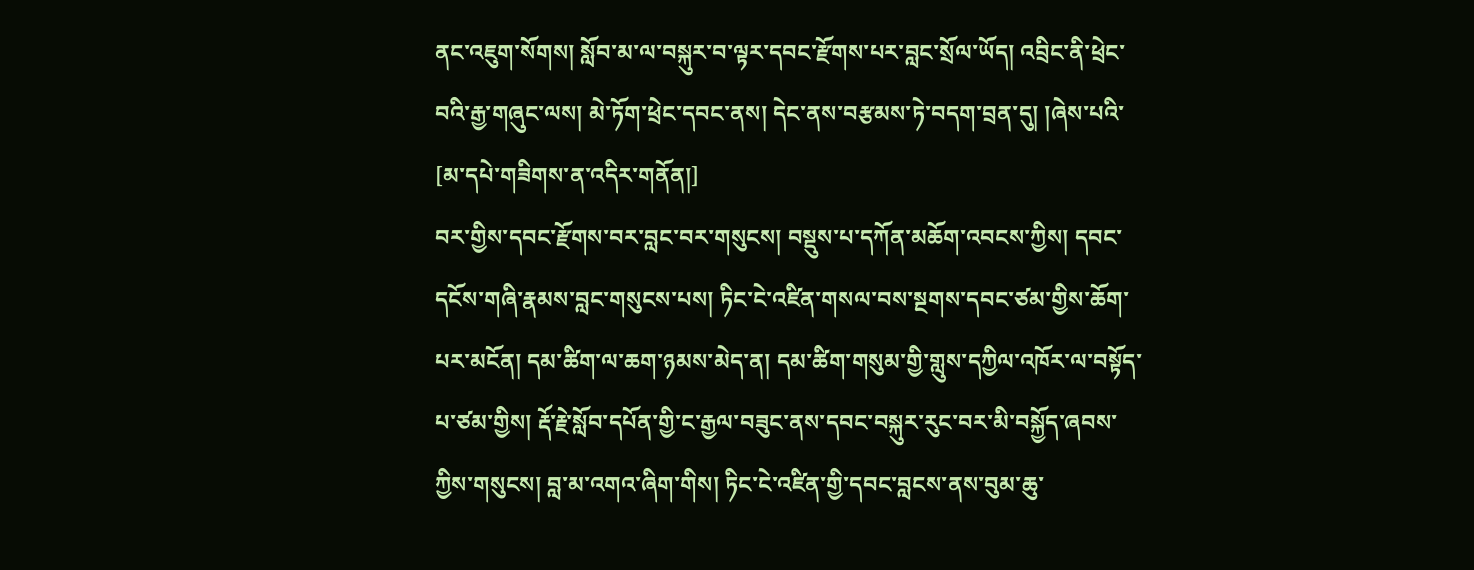ནང་འཇུག་སོགས། སློབ་མ་ལ་བསྐུར་བ་ལྟར་དབང་རྫོགས་པར་བླང་སྲོལ་ཡོད། འབྲིང་ནི་ཕྲེང་བའི་རྒྱ་གཞུང་ལས། མེ་ཏོག་ཕྲེང་དབང་ནས། དེང་ནས་བརྩམས་ཏེ་བདག་བྲན་དུ། །ཞེས་པའི་
[མ་དཔེ་གཟིགས་ན་འདིར་གནོན།]
བར་གྱིས་དབང་རྫོགས་བར་བླང་བར་གསུངས། བསྡུས་པ་དཀོན་མཆོག་འབངས་ཀྱིས། དབང་དངོས་གཞི་རྣམས་བླང་གསུངས་པས། ཏིང་ངེ་འཛིན་གསལ་བས་སྔགས་དབང་ཙམ་གྱིས་ཆོག་པར་མངོན། དམ་ཚིག་ལ་ཆག་ཉམས་མེད་ན། དམ་ཚིག་གསུམ་གྱི་གླུས་དཀྱིལ་འཁོར་ལ་བསྟོད་པ་ཙམ་གྱིས། རྡོ་རྗེ་སློབ་དཔོན་གྱི་ང་རྒྱལ་བཟུང་ནས་དབང་བསྐུར་རུང་བར་མི་བསྐྱོད་ཞབས་ཀྱིས་གསུངས། བླ་མ་འགའ་ཞིག་གིས། ཏིང་ངེ་འཛིན་གྱི་དབང་བླངས་ནས་བུམ་ཆུ་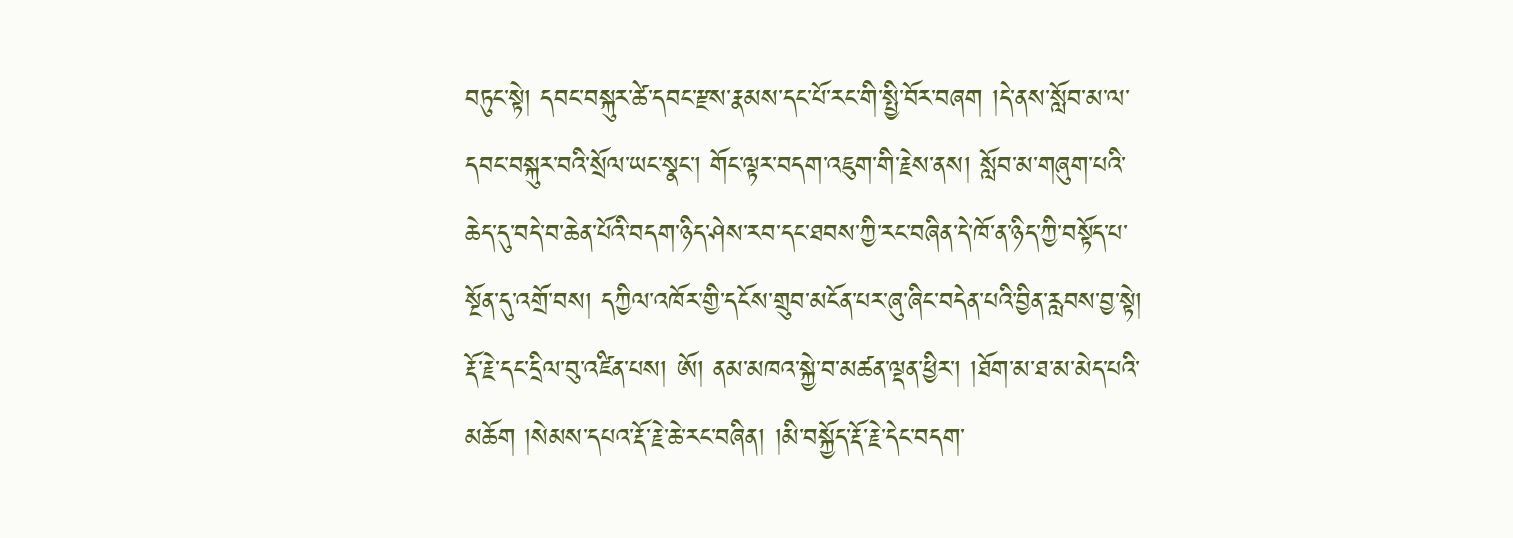བཏུང་སྟེ། དབང་བསྐུར་ཚེ་དབང་རྫས་རྣམས་དང་པོ་རང་གི་སྤྱི་བོར་བཞག །དེ་ནས་སློབ་མ་ལ་དབང་བསྐུར་བའི་སྲོལ་ཡང་སྣང་། གོང་ལྟར་བདག་འཇུག་གི་རྗེས་ནས། སློབ་མ་གཞུག་པའི་ཆེད་དུ་བདེ་བ་ཆེན་པོའི་བདག་ཉིད་ཤེས་རབ་དང་ཐབས་ཀྱི་རང་བཞིན་དེ་ཁོ་ན་ཉིད་ཀྱི་བསྟོད་པ་སྔོན་དུ་འགྲོ་བས། དཀྱིལ་འཁོར་གྱི་དངོས་གྲུབ་མངོན་པར་ཞུ་ཞིང་བདེན་པའི་བྱིན་རླབས་བྱ་སྟེ། རྡོ་རྗེ་དང་དྲིལ་བུ་འཛིན་པས། ཨོ། ནམ་མཁའ་སྐྱེ་བ་མཚན་ལྡན་ཕྱིར་། །ཐོག་མ་ཐ་མ་མེད་པའི་མཆོག །སེམས་དཔའ་རྡོ་རྗེ་ཆེ་རང་བཞིན། །མི་བསྐྱོད་རྡོ་རྗེ་དེང་བདག་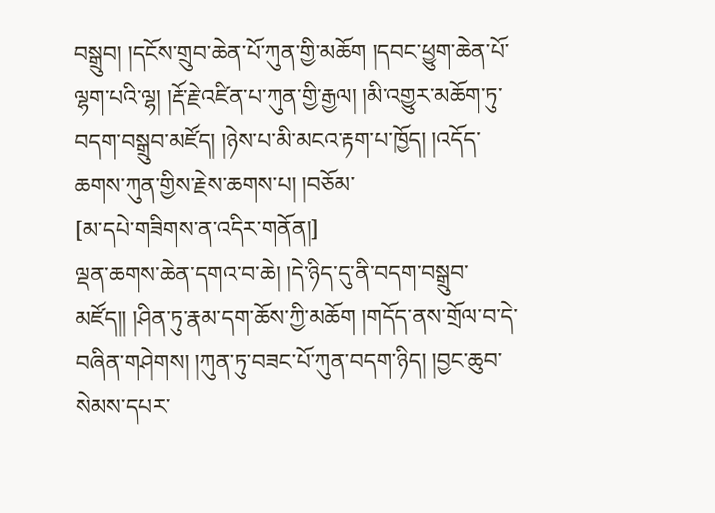བསྒྲུབ། །དངོས་གྲུབ་ཆེན་པོ་ཀུན་གྱི་མཆོག །དབང་ཕྱུག་ཆེན་པོ་ལྷག་པའི་ལྷ། །རྡོ་རྗེ་འཛིན་པ་ཀུན་གྱི་རྒྱལ། །མི་འགྱུར་མཆོག་ཏུ་བདག་བསྒྲུབ་མཛོད། །ཉེས་པ་མི་མངའ་རྟག་པ་ཁྱོད། །འདོད་ཆགས་ཀུན་གྱིས་རྗེས་ཆགས་པ། །བཅོམ་
[མ་དཔེ་གཟིགས་ན་འདིར་གནོན།]
ལྡན་ཆགས་ཆེན་དགའ་བ་ཆེ། །དེ་ཉིད་དུ་ནི་བདག་བསྒྲུབ་མཛོད།། །ཤིན་ཏུ་རྣམ་དག་ཆོས་ཀྱི་མཆོག །གདོད་ནས་གྲོལ་བ་དེ་བཞིན་གཤེགས། །ཀུན་ཏུ་བཟང་པོ་ཀུན་བདག་ཉིད། །བྱང་ཆུབ་སེམས་དཔར་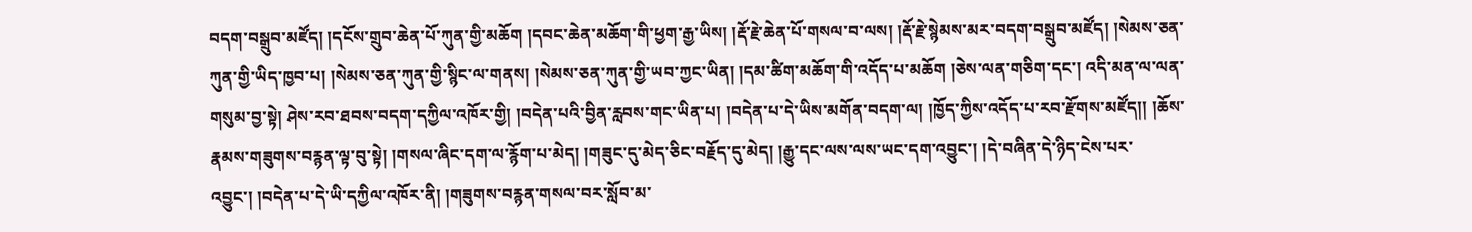བདག་བསྒྲུབ་མཛོད། །དངོས་གྲུབ་ཆེན་པོ་ཀུན་གྱི་མཆོག །དབང་ཆེན་མཆོག་གི་ཕྱག་རྒྱ་ཡིས། །རྡོ་རྗེ་ཆེན་པོ་གསལ་བ་ལས། །རྡོ་རྗེ་སྙེམས་མར་བདག་བསྒྲུབ་མཛོད། །སེམས་ཅན་ཀུན་གྱི་ཡིད་ཁྱབ་པ། །སེམས་ཅན་ཀུན་གྱི་སྙིང་ལ་གནས། །སེམས་ཅན་ཀུན་གྱི་ཡབ་ཀྱང་ཡིན། །དམ་ཚིག་མཆོག་གི་འདོད་པ་མཆོག །ཅེས་ལན་གཅིག་དང་། འདི་མན་ལ་ལན་གསུམ་བྱ་སྟེ། ཤེས་རབ་ཐབས་བདག་དཀྱིལ་འཁོར་གྱི། །བདེན་པའི་བྱིན་རླབས་གང་ཡིན་པ། །བདེན་པ་དེ་ཡིས་མགོན་བདག་ལ། །ཁྱོད་ཀྱིས་འདོད་པ་རབ་རྫོགས་མཛོད།། །ཆོས་རྣམས་གཟུགས་བརྙན་ལྟ་བུ་སྟེ། །གསལ་ཞིང་དག་ལ་རྙོག་པ་མེད། །གཟུང་དུ་མེད་ཅིང་བརྗོད་དུ་མེད། །རྒྱུ་དང་ལས་ལས་ཡང་དག་འབྱུང་། །དེ་བཞིན་དེ་ཉིད་ངེས་པར་འབྱུང་། །བདེན་པ་དེ་ཡི་དཀྱིལ་འཁོར་ནི། །གཟུགས་བརྙན་གསལ་བར་སློབ་མ་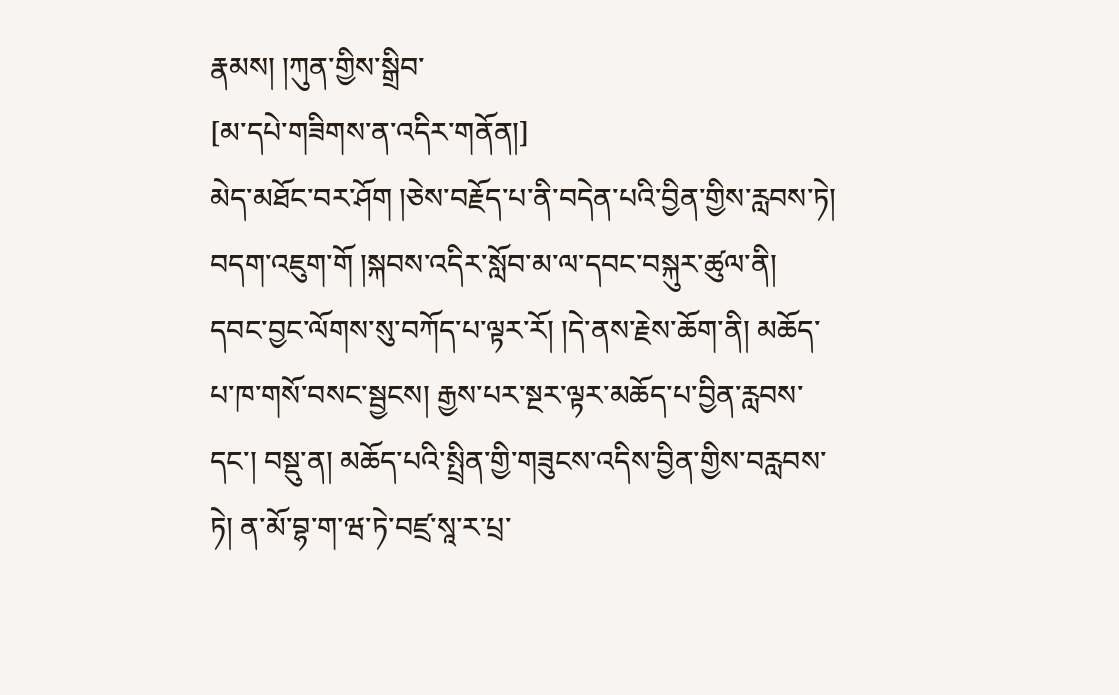རྣམས། །ཀུན་གྱིས་སྒྲིབ་
[མ་དཔེ་གཟིགས་ན་འདིར་གནོན།]
མེད་མཐོང་བར་ཤོག །ཅེས་བརྗོད་པ་ནི་བདེན་པའི་བྱིན་གྱིས་རླབས་ཏེ། བདག་འཇུག་གོ །སྐབས་འདིར་སློབ་མ་ལ་དབང་བསྐུར་ཚུལ་ནི། དབང་བྱང་ལོགས་སུ་བཀོད་པ་ལྟར་རོ། །དེ་ནས་རྗེས་ཆོག་ནི། མཆོད་པ་ཁ་གསོ་བསང་སྦྱངས། རྒྱས་པར་སྔར་ལྟར་མཆོད་པ་བྱིན་རླབས་དང་། བསྡུ་ན། མཆོད་པའི་སྤྲིན་གྱི་གཟུངས་འདིས་བྱིན་གྱིས་བརླབས་ཏེ། ན་མོ་བྷ་ག་ཝ་ཏེ་བཛྲ་སཱ་ར་པྲ་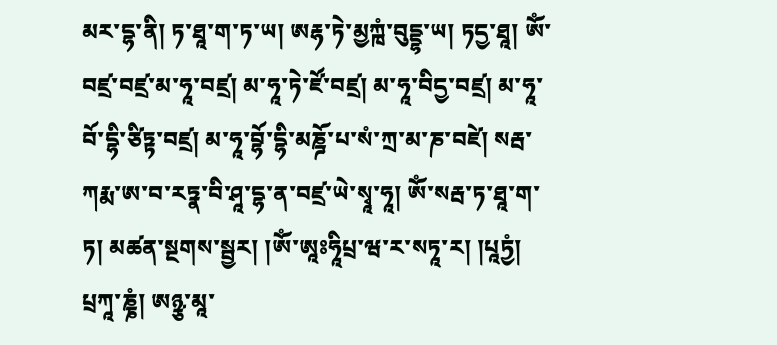མར་དྷ་ནི། ཏ་ཐཱ་ག་ཏ་ཡ། ཨརྷ་ཏེ་མྱཀྑཾ་བུདྡྷ་ཡ། ཏདྱ་ཐཱ། ཨོཾ་བཛྲ་བཛྲ་མ་ཧཱ་བཛྲ། མ་ཧཱ་ཏེ་ཛོ་བཛྲ། མ་ཧཱ་བིདྱ་བཛྲ། མ་ཧཱ་བོ་དྷི་ཙིཏྟ་བཛྲ། མ་ཧཱ་བྷོ་དྷི་མཎྜོ་པ་སཾ་ཀྲ་མ་ཎ་བཛེ། སརྦ་ཀརྨ་ཨ་བ་རཏྣ་བི་ཤཱ་དྷ་ན་བཛྲ་ཡེ་སྭཱ་ཧཱ། ཨོཾ་སརྦ་ཏ་ཐཱ་ག་ཏ། མཚན་སྔགས་སྦྱར། །ཨོཾ་ཨཱཿཧཱིཔྲ་ཝ་ར་སཏཱ་ར། །པཱཏྱཾ། པྲཀཱ་ཎྞཾ། ཨཉྩ་མཱ་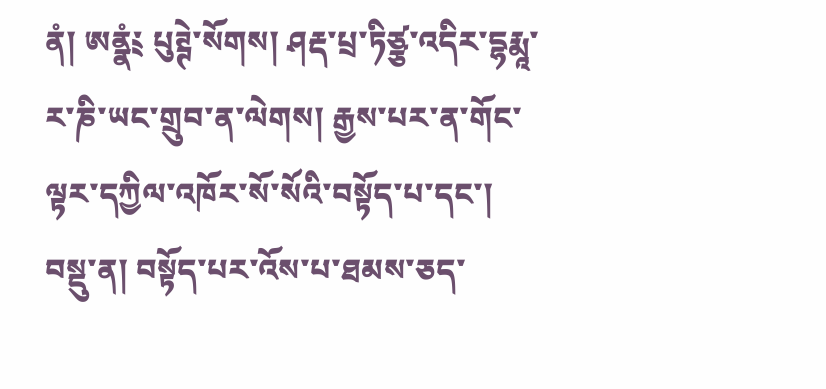ནཾ། ཨནྣཾ༴ པུཊྚེ་སོགས། ཤརྡ་པྲ་ཏིཙྩ་འདིར་དྷརྨཱ་ར་ཎི་ཡང་གྲུབ་ན་ལེགས། རྒྱས་པར་ན་གོང་ལྟར་དཀྱིལ་འཁོར་སོ་སོའི་བསྟོད་པ་དང་། བསྡུ་ན། བསྟོད་པར་འོས་པ་ཐམས་ཅད་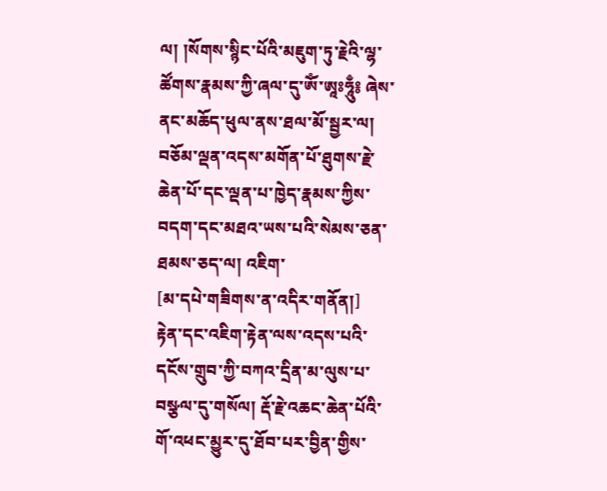ལ། །སོགས་སྙིང་པོའི་མཇུག་ཏུ་རྗེའི་ལྷ་ཚོགས་རྣམས་ཀྱི་ཞལ་དུ་ཨོཾ་ཨཱཿཧཱུྃ༔ ཞེས་ནང་མཆོད་ཕུལ་ནས་ཐལ་མོ་སྦྱར་ལ། བཅོམ་ལྡན་འདས་མགོན་པོ་ཐུགས་རྗེ་ཆེན་པོ་དང་ལྡན་པ་ཁྱེད་རྣམས་ཀྱིས་བདག་དང་མཐའ་ཡས་པའི་སེམས་ཅན་ཐམས་ཅད་ལ། འཇིག་
[མ་དཔེ་གཟིགས་ན་འདིར་གནོན།]
རྟེན་དང་འཇིག་རྟེན་ལས་འདས་པའི་དངོས་གྲུབ་ཀྱི་བཀའ་དྲིན་མ་ལུས་པ་བསྩལ་དུ་གསོལ། རྡོ་རྗེ་འཆང་ཆེན་པོའི་གོ་འཕང་མྱུར་དུ་ཐོབ་པར་བྱིན་གྱིས་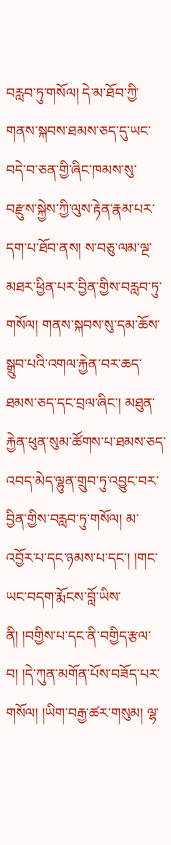བརླབ་ཏུ་གསོལ། དེ་མ་ཐོབ་ཀྱི་གནས་སྐབས་ཐམས་ཅད་དུ་ཡང་བདེ་བ་ཅན་གྱི་ཞིང་ཁམས་སུ་བརྫུས་སྐྱེས་ཀྱི་ལུས་རྟེན་རྣམ་པར་དག་པ་ཐོབ་ནས། ས་བཅུ་ལམ་ལྔ་མཐར་ཕྱིན་པར་བྱིན་གྱིས་བརླབ་ཏུ་གསོལ། གནས་སྐབས་སུ་དམ་ཆོས་སྒྲུབ་པའི་འགལ་རྐྱེན་བར་ཆད་ཐམས་ཅད་དང་བྲལ་ཞིང་། མཐུན་རྐྱེན་ཕུན་སུམ་ཚོགས་པ་ཐམས་ཅད་འབད་མེད་ལྷུན་གྲུབ་ཏུ་འབྱུང་བར་བྱིན་གྱིས་བརླབ་ཏུ་གསོལ། མ་འབྱོར་པ་དང་ཉམས་པ་དང་། །གང་ཡང་བདག་རྨོངས་བློ་ཡིས་ནི། །བགྱིས་པ་དང་ནི་བགྱིད་རྩལ་བ། །དེ་ཀུན་མགོན་པོས་བཟོད་པར་གསོལ། །ཡིག་བརྒྱ་ཚར་གསུམ། ལྷ་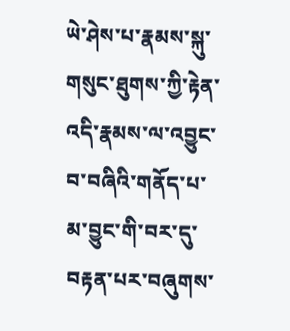ཡེ་ཤེས་པ་རྣམས་སྐུ་གསུང་ཐུགས་ཀྱི་རྟེན་འདི་རྣམས་ལ་འབྱུང་བ་བཞིའི་གནོད་པ་མ་བྱུང་གི་བར་དུ་བརྟན་པར་བཞུགས་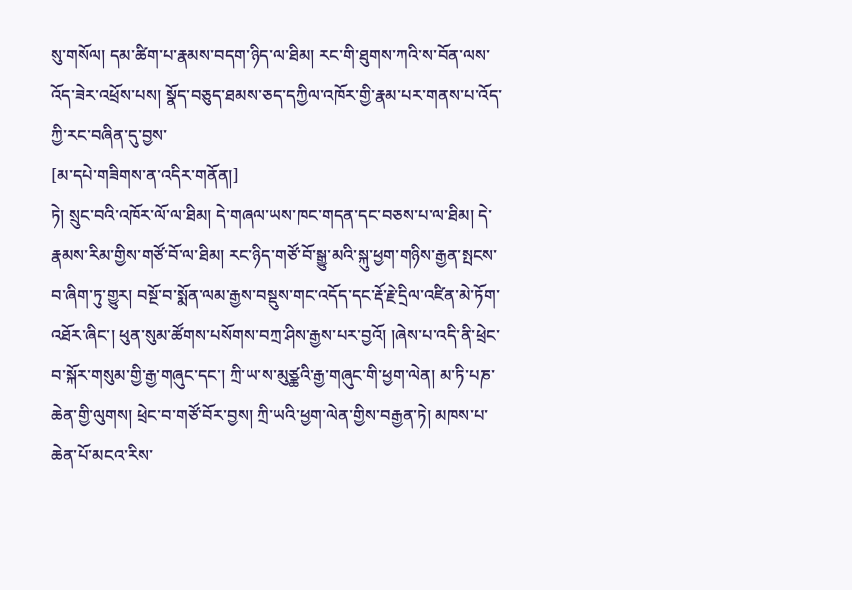སུ་གསོལ། དམ་ཚིག་པ་རྣམས་བདག་ཉིད་ལ་ཐིམ། རང་གི་ཐུགས་ཀའི་ས་བོན་ལས་འོད་ཟེར་འཕྲོས་པས། སྣོད་བཅུད་ཐམས་ཅད་དཀྱིལ་འཁོར་གྱི་རྣམ་པར་གནས་པ་འོད་ཀྱི་རང་བཞིན་དུ་བྱས་
[མ་དཔེ་གཟིགས་ན་འདིར་གནོན།]
ཏེ། སྲུང་བའི་འཁོར་ལོ་ལ་ཐིམ། དེ་གཞལ་ཡས་ཁང་གདན་དང་བཅས་པ་ལ་ཐིམ། དེ་རྣམས་རིམ་གྱིས་གཙོ་བོ་ལ་ཐིམ། རང་ཉིད་གཙོ་བོ་སྒྱུ་མའི་སྐུ་ཕྱག་གཉིས་རྒྱན་སྤངས་བ་ཞིག་ཏུ་གྱུར། བསྔོ་བ་སྨོན་ལམ་རྒྱས་བསྡུས་གང་འདོད་དང་རྡོ་རྗེ་དྲིལ་འཛིན་མེ་ཏོག་འཐོར་ཞིང་། ཕུན་སུམ་ཚོགས་པསོགས་བཀྲ་ཤིས་རྒྱས་པར་བྱའོ། །ཞེས་པ་འདི་ནི་ཕྲེང་བ་སྐོར་གསུམ་གྱི་རྒྱ་གཞུང་དང་། ཀྲི་ཡ་ས་མུཙྪའི་རྒྱ་གཞུང་གི་ཕྱག་ལེན། མ་ཏི་པཎ་ཆེན་གྱི་ལུགས། ཕྲེང་བ་གཙོ་བོར་བྱས། ཀྲི་ཡའི་ཕྱག་ལེན་གྱིས་བརྒྱན་ཏེ། མཁས་པ་ཆེན་པོ་མངའ་རིས་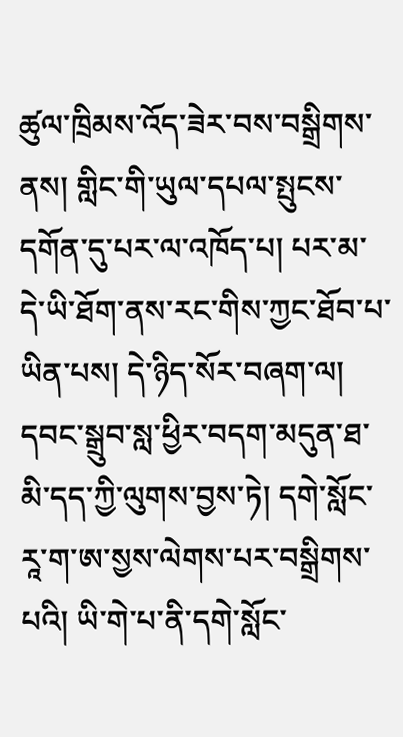ཚུལ་ཁྲིམས་འོད་ཟེར་བས་བསྒྲིགས་ནས། གླིང་གི་ཡུལ་དཔལ་སྤུངས་དགོན་དུ་པར་ལ་འཁོད་པ། པར་མ་དེ་ཡི་ཐོག་ནས་རང་གིས་ཀྱང་ཐོབ་པ་ཡིན་པས། དེ་ཉིད་སོར་བཞག་ལ། དབང་སྒྲུབ་སླ་ཕྱིར་བདག་མདུན་ཐ་མི་དད་ཀྱི་ལུགས་བྱས་ཏེ། དགེ་སློང་རཱ་ག་ཨ་སྱས་ལེགས་པར་བསྒྲིགས་པའི། ཡི་གེ་པ་ནི་དགེ་སློང་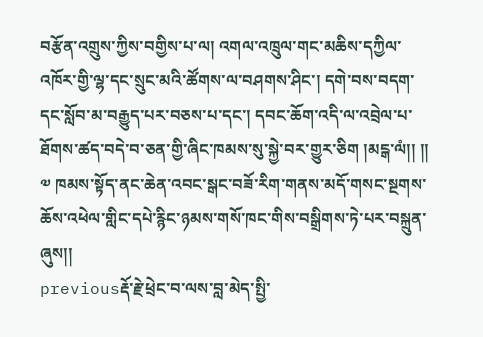བརྩོན་འགྲུས་ཀྱིས་བགྱིས་པ་ལ། འགལ་འཁྲུལ་གང་མཆིས་དཀྱིལ་འཁོར་གྱི་ལྷ་དང་སྲུང་མའི་ཚོགས་ལ་བཤགས་ཤིང་། དགེ་བས་བདག་དང་སློབ་མ་བརྒྱུད་པར་བཅས་པ་དང་། དབང་ཆོག་འདི་ལ་འབྲེལ་པ་ཐོགས་ཚད་བདེ་བ་ཅན་གྱི་ཞིང་ཁམས་སུ་སྐྱེ་བར་གྱུར་ཅིག །མངྒ་ལཾ།། །། ༧ ཁམས་སྟོད་ནང་ཆེན་འབང་སྒང་བཟོ་རིག་གནས་མདོ་གསང་སྔགས་ཆོས་འཕེལ་གླིང་དཔེ་རྙིང་ཉམས་གསོ་ཁང་གིས་བསྒྲིགས་ཏེ་པར་བསྐྲུན་ཞུས།།
previousརྡོ་རྗེ་ཕྲེང་བ་ལས་བླ་མེད་སྤྱི་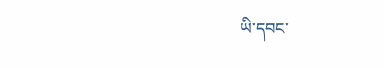ཡི་དབང་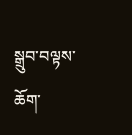སྒྲུབ་བལྟས་ཆོག་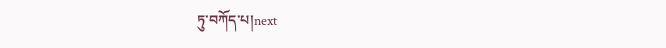ཏུ་བཀོད་པ།next